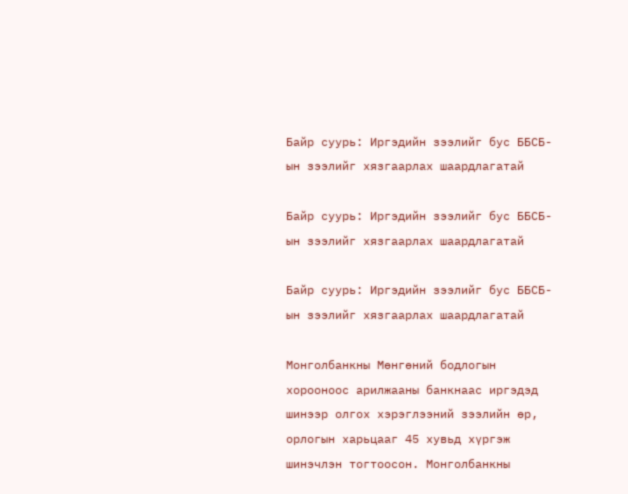Байр суурь: Иргэдийн зээлийг бус ББСБ-ын зээлийг хязгаарлах шаардлагатай

Байр суурь: Иргэдийн зээлийг бус ББСБ-ын зээлийг хязгаарлах шаардлагатай

Байр суурь: Иргэдийн зээлийг бус ББСБ-ын зээлийг хязгаарлах шаардлагатай

Монголбанкны Мөнгөний бодлогын хорооноос арилжааны банкнаас иргэдэд шинээр олгох хэрэглээний зээлийн өр, орлогын харьцааг 45 хувьд хүргэж шинэчлэн тогтоосон. Монголбанкны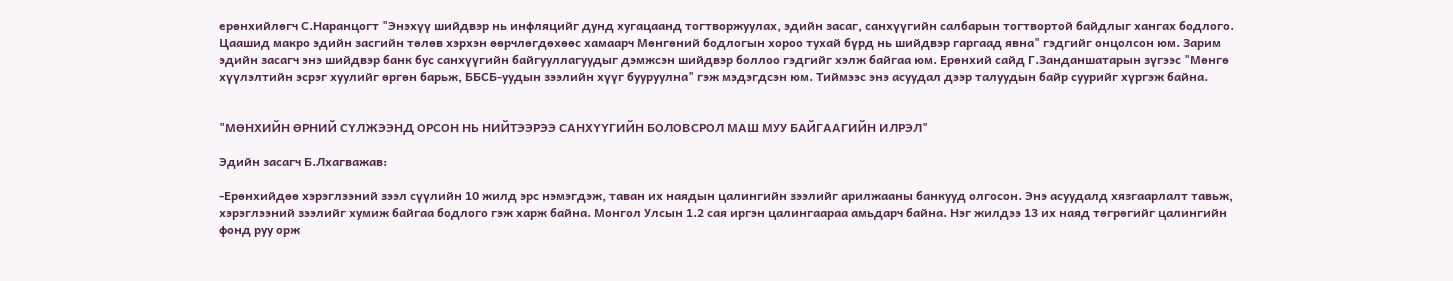ерөнхийлөгч С.Наранцогт "Энэхүү шийдвэр нь инфляцийг дунд хугацаанд тогтворжуулах, эдийн засаг, санхүүгийн салбарын тогтвортой байдлыг хангах бодлого. Цаашид макро эдийн засгийн төлөв хэрхэн өөрчлөгдөхөөс хамаарч Мөнгөний бодлогын хороо тухай бүрд нь шийдвэр гаргаад явна" гэдгийг онцолсон юм. Зарим эдийн засагч энэ шийдвэр банк бус санхүүгийн байгууллагуудыг дэмжсэн шийдвэр боллоо гэдгийг хэлж байгаа юм. Ерөнхий сайд Г.Занданшатарын зүгээс "Мөнгө хүүлэлтийн эсрэг хуулийг өргөн барьж, ББСБ-уудын зээлийн хүүг бууруулна" гэж мэдэгдсэн юм. Тиймээс энэ асуудал дээр талуудын байр суурийг хүргэж байна.


"МӨНХИЙН ӨРНИЙ СҮЛЖЭЭНД ОРСОН НЬ НИЙТЭЭРЭЭ САНХҮҮГИЙН БОЛОВСРОЛ МАШ МУУ БАЙГААГИЙН ИЛРЭЛ"

Эдийн засагч Б.Лхагважав:

-Ерөнхийдөө хэрэглээний зээл сүүлийн 10 жилд эрс нэмэгдэж, таван их наядын цалингийн зээлийг арилжааны банкууд олгосон. Энэ асуудалд хязгаарлалт тавьж, хэрэглээний зээлийг хумиж байгаа бодлого гэж харж байна. Монгол Улсын 1.2 сая иргэн цалингаараа амьдарч байна. Нэг жилдээ 13 их наяд төгрөгийг цалингийн фонд руу орж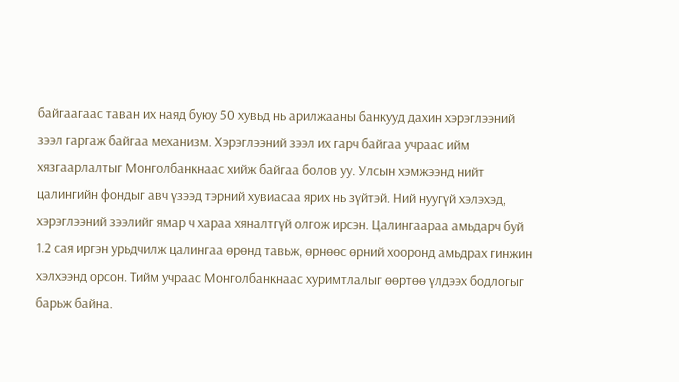байгаагаас таван их наяд буюу 50 хувьд нь арилжааны банкууд дахин хэрэглээний зээл гаргаж байгаа механизм. Хэрэглээний зээл их гарч байгаа учраас ийм хязгаарлалтыг Монголбанкнаас хийж байгаа болов уу. Улсын хэмжээнд нийт цалингийн фондыг авч үзээд тэрний хувиасаа ярих нь зүйтэй. Ний нуугүй хэлэхэд, хэрэглээний зээлийг ямар ч хараа хяналтгүй олгож ирсэн. Цалингаараа амьдарч буй 1.2 сая иргэн урьдчилж цалингаа өрөнд тавьж, өрнөөс өрний хооронд амьдрах гинжин хэлхээнд орсон. Тийм учраас Монголбанкнаас хуримтлалыг өөртөө үлдээх бодлогыг барьж байна.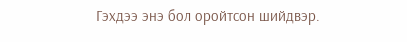Гэхдээ энэ бол оройтсон шийдвэр.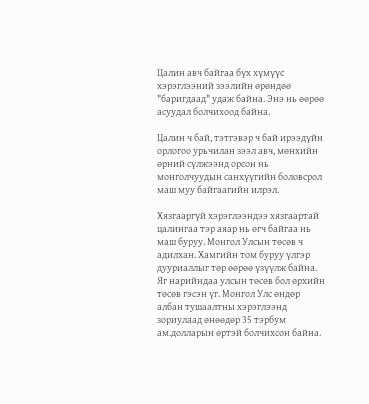Цалин авч байгаа бүх хүмүүс хэрэглээний зээлийн өрөндөө "баригдаад" удаж байна. Энэ нь өөрөө асуудал болчихоод байна.

Цалин ч бай, тэтгэвэр ч бай ирээдүйн орлогоо урьчилан зээл авч, мөнхийн өрний сүлжээнд орсон нь монголчуудын санхүүгийн боловсрол маш муу байгаагийн илрэл.

Хязгааргүй хэрэглээндээ хязгаартай цалингаа тэр аяар нь өгч байгаа нь маш буруу. Монгол Улсын төсөв ч адилхан. Хамгийн том буруу үлгэр дууриаллыг төр өөрөө үзүүлж байна. Яг нарийндаа улсын төсөв бол өрхийн төсөв гэсэн үг. Монгол Улс өндөр албан тушаалтны хэрэглээнд зориулаад өнөөдөр 35 тэрбум ам.долларын өртэй болчихсон байна.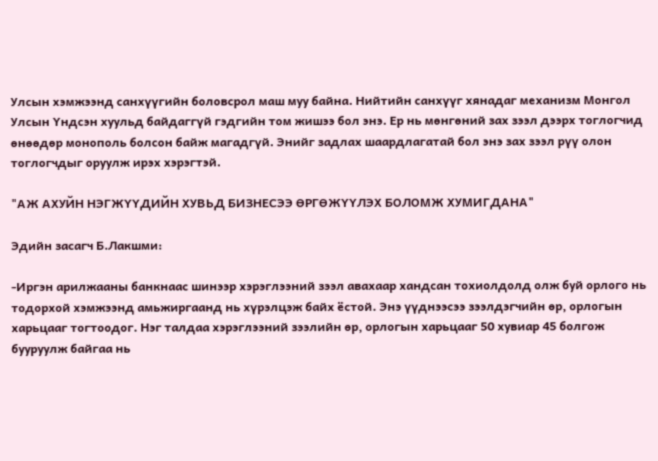Улсын хэмжээнд санхүүгийн боловсрол маш муу байна. Нийтийн санхүүг хянадаг механизм Монгол Улсын Үндсэн хуульд байдаггүй гэдгийн том жишээ бол энэ. Ер нь мөнгөний зах зээл дээрх тоглогчид өнөөдөр монополь болсон байж магадгүй. Энийг задлах шаардлагатай бол энэ зах зээл рүү олон тоглогчдыг оруулж ирэх хэрэгтэй.

"АЖ АХУЙН НЭГЖҮҮДИЙН ХУВЬД БИЗНЕСЭЭ ӨРГӨЖҮҮЛЭХ БОЛОМЖ ХУМИГДАНА"

Эдийн засагч Б.Лакшми:

-Иргэн арилжааны банкнаас шинээр хэрэглээний зээл авахаар хандсан тохиолдолд олж буй орлого нь тодорхой хэмжээнд амьжиргаанд нь хүрэлцэж байх ёстой. Энэ үүднээсээ зээлдэгчийн өр, орлогын харьцааг тогтоодог. Нэг талдаа хэрэглээний зээлийн өр, орлогын харьцааг 50 хувиар 45 болгож бууруулж байгаа нь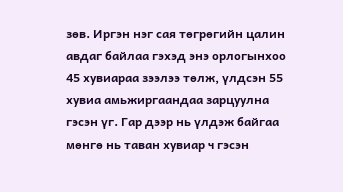зөв. Иргэн нэг сая төгрөгийн цалин авдаг байлаа гэхэд энэ орлогынхоо 45 хувиараа зээлээ төлж, үлдсэн 55 хувиа амьжиргаандаа зарцуулна гэсэн үг. Гар дээр нь үлдэж байгаа мөнгө нь таван хувиар ч гэсэн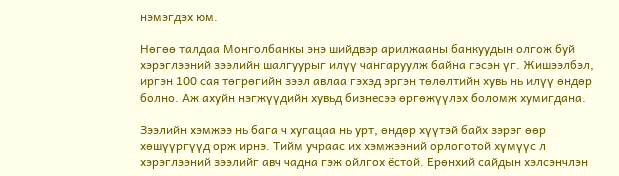нэмэгдэх юм.

Нөгөө талдаа Монголбанкы энэ шийдвэр арилжааны банкуудын олгож буй хэрэглээний зээлийн шалгуурыг илүү чангаруулж байна гэсэн үг. Жишээлбэл, иргэн 100 сая төгрөгийн зээл авлаа гэхэд эргэн төлөлтийн хувь нь илүү өндөр болно. Аж ахуйн нэгжүүдийн хувьд бизнесээ өргөжүүлэх боломж хумигдана.

Зээлийн хэмжээ нь бага ч хугацаа нь урт, өндөр хүүтэй байх зэрэг өөр хөшүүргүүд орж ирнэ. Тийм учраас их хэмжээний орлоготой хүмүүс л хэрэглээний зээлийг авч чадна гэж ойлгох ёстой. Ерөнхий сайдын хэлсэнчлэн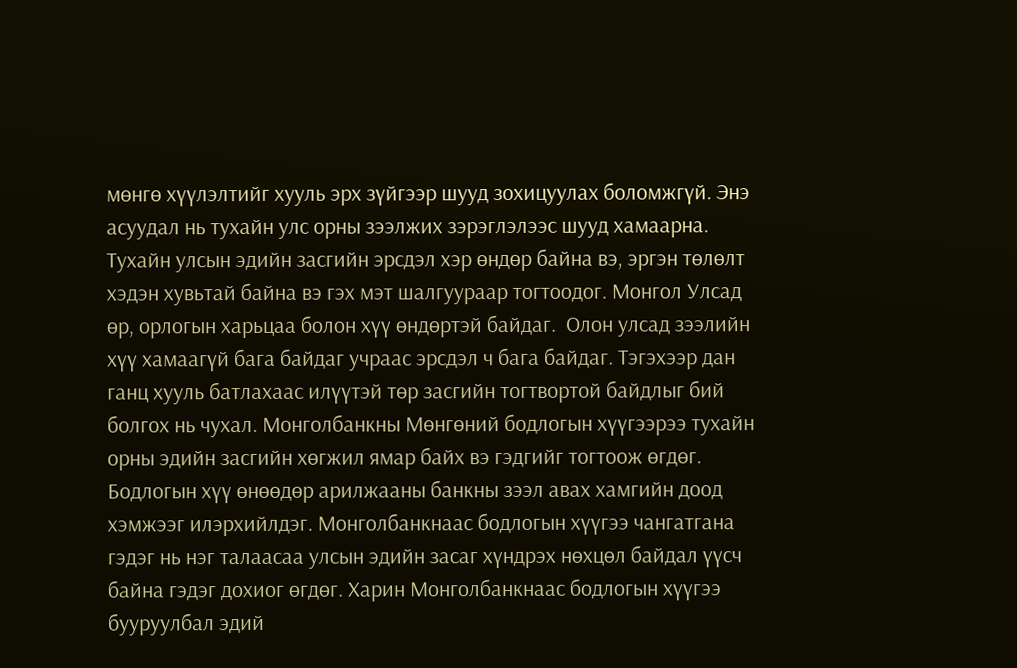мөнгө хүүлэлтийг хууль эрх зүйгээр шууд зохицуулах боломжгүй. Энэ асуудал нь тухайн улс орны зээлжих зэрэглэлээс шууд хамаарна. Тухайн улсын эдийн засгийн эрсдэл хэр өндөр байна вэ, эргэн төлөлт хэдэн хувьтай байна вэ гэх мэт шалгуураар тогтоодог. Монгол Улсад өр, орлогын харьцаа болон хүү өндөртэй байдаг.  Олон улсад зээлийн хүү хамаагүй бага байдаг учраас эрсдэл ч бага байдаг. Тэгэхээр дан ганц хууль батлахаас илүүтэй төр засгийн тогтвортой байдлыг бий болгох нь чухал. Монголбанкны Мөнгөний бодлогын хүүгээрээ тухайн орны эдийн засгийн хөгжил ямар байх вэ гэдгийг тогтоож өгдөг. Бодлогын хүү өнөөдөр арилжааны банкны зээл авах хамгийн доод хэмжээг илэрхийлдэг. Монголбанкнаас бодлогын хүүгээ чангатгана гэдэг нь нэг талаасаа улсын эдийн засаг хүндрэх нөхцөл байдал үүсч байна гэдэг дохиог өгдөг. Харин Монголбанкнаас бодлогын хүүгээ бууруулбал эдий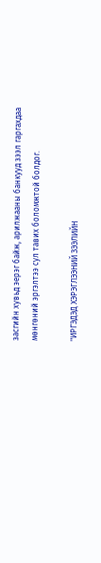засгийн хувьд эерэг байж, арилжааны банкууд зээл гаргахдаа мөнгөний эргэлтээ сул тавих боломжтой болдог.

"ИРГЭДЭД ХЭРЭГЛЭЭНИЙ ЗЭЭЛИЙН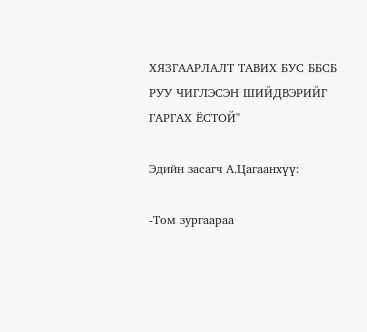ХЯЗГААРЛАЛТ ТАВИХ БУС ББСБ РУУ ЧИГЛЭСЭН ШИЙДВЭРИЙГ ГАРГАХ ЁСТОЙ"

Эдийн засагч А.Цагаанхүү:

-Том зургаараа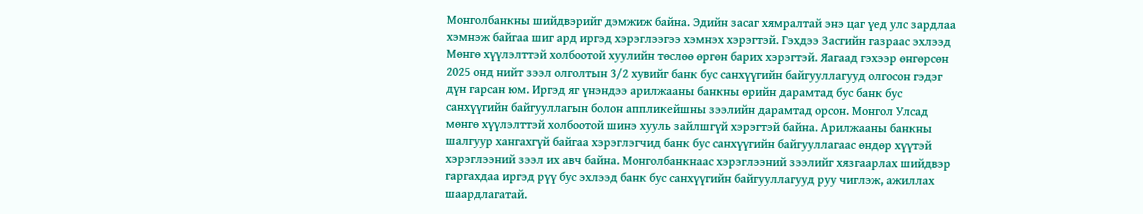Монголбанкны шийдвэрийг дэмжиж байна. Эдийн засаг хямралтай энэ цаг үед улс зардлаа хэмнэж байгаа шиг ард иргэд хэрэглээгээ хэмнэх хэрэгтэй. Гэхдээ Засгийн газраас эхлээд Мөнгө хүүлэлттэй холбоотой хуулийн төслөө өргөн барих хэрэгтэй. Яагаад гэхээр өнгөрсөн 2025 онд нийт зээл олголтын 3/2 хувийг банк бус санхүүгийн байгууллагууд олгосон гэдэг дүн гарсан юм. Иргэд яг үнэндээ арилжааны банкны өрийн дарамтад бус банк бус санхүүгийн байгууллагын болон аппликейшны зээлийн дарамтад орсон. Монгол Улсад мөнгө хүүлэлттэй холбоотой шинэ хууль зайлшгүй хэрэгтэй байна. Арилжааны банкны шалгуур хангахгүй байгаа хэрэглэгчид банк бус санхүүгийн байгууллагаас өндөр хүүтэй хэрэглээний зээл их авч байна. Монголбанкнаас хэрэглээний зээлийг хязгаарлах шийдвэр гаргахдаа иргэд рүү бус эхлээд банк бус санхүүгийн байгууллагууд руу чиглэж, ажиллах шаардлагатай.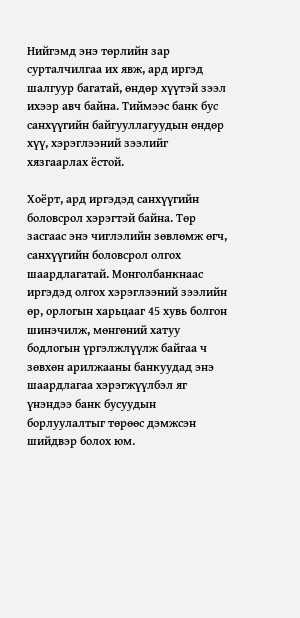Нийгэмд энэ төрлийн зар сурталчилгаа их явж, ард иргэд шалгуур багатай, өндөр хүүтэй зээл ихээр авч байна. Тиймээс банк бус санхүүгийн байгууллагуудын өндөр хүү, хэрэглээний зээлийг хязгаарлах ёстой.

Хоёрт, ард иргэдэд санхүүгийн боловсрол хэрэгтэй байна. Төр засгаас энэ чиглэлийн зөвлөмж өгч, санхүүгийн боловсрол олгох шаардлагатай. Монголбанкнаас иргэдэд олгох хэрэглээний зээлийн өр, орлогын харьцааг 45 хувь болгон шинэчилж, мөнгөний хатуу бодлогын үргэлжлүүлж байгаа ч зөвхөн арилжааны банкуудад энэ шаардлагаа хэрэгжүүлбэл яг үнэндээ банк бусуудын борлуулалтыг төрөөс дэмжсэн шийдвэр болох юм.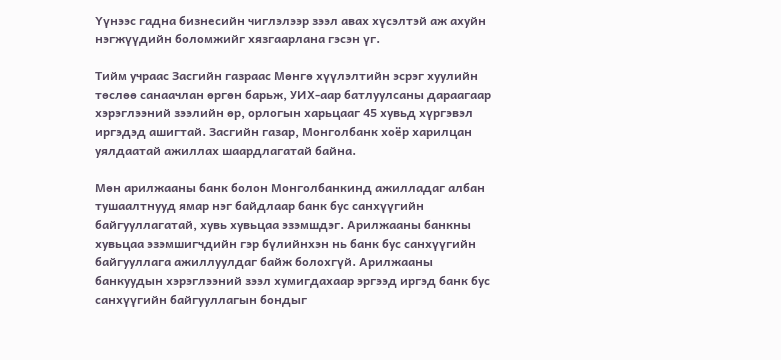Үүнээс гадна бизнесийн чиглэлээр зээл авах хүсэлтэй аж ахуйн нэгжүүдийн боломжийг хязгаарлана гэсэн үг.

Тийм учраас Засгийн газраас Мөнгө хүүлэлтийн эсрэг хуулийн төслөө санаачлан өргөн барьж, УИХ-аар батлуулсаны дараагаар хэрэглээний зээлийн өр, орлогын харьцааг 45 хувьд хүргэвэл иргэдэд ашигтай. Засгийн газар, Монголбанк хоёр харилцан уялдаатай ажиллах шаардлагатай байна.

Мөн арилжааны банк болон Монголбанкинд ажилладаг албан тушаалтнууд ямар нэг байдлаар банк бус санхүүгийн байгууллагатай, хувь хувьцаа эзэмшдэг. Арилжааны банкны хувьцаа эзэмшигчдийн гэр бүлийнхэн нь банк бус санхүүгийн байгууллага ажиллуулдаг байж болохгүй. Арилжааны банкуудын хэрэглээний зээл хумигдахаар эргээд иргэд банк бус санхүүгийн байгууллагын бондыг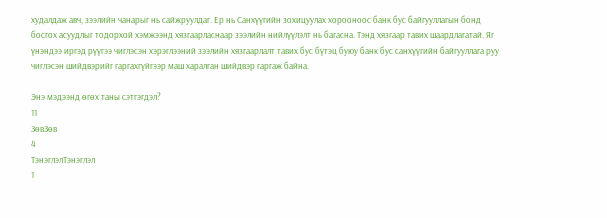худалдаж авч, зээлийн чанарыг нь сайжруулдаг. Ер нь Санхүүгийн зохицуулах хорооноос банк бус байгууллагын бонд босгох асуудлыг тодорхой хэмжээнд хязгаарласнаар зээлийн нийлүүлэлт нь багасна. Тэнд хязгаар тавих шаардлагатай. Яг үнэндээ иргэд рүүгээ чиглэсэн хэрэглээний зээлийн хязгаарлалт тавих бус бүтэц буюу банк бус санхүүгийн байгууллага руу чиглэсэн шийдвэрийг гаргахгүйгээр маш харалган шийдвэр гаргаж байна.

Энэ мэдээнд өгөх таны сэтгэгдэл?
11
ЗөвЗөв
4
ТэнэглэлТэнэглэл
1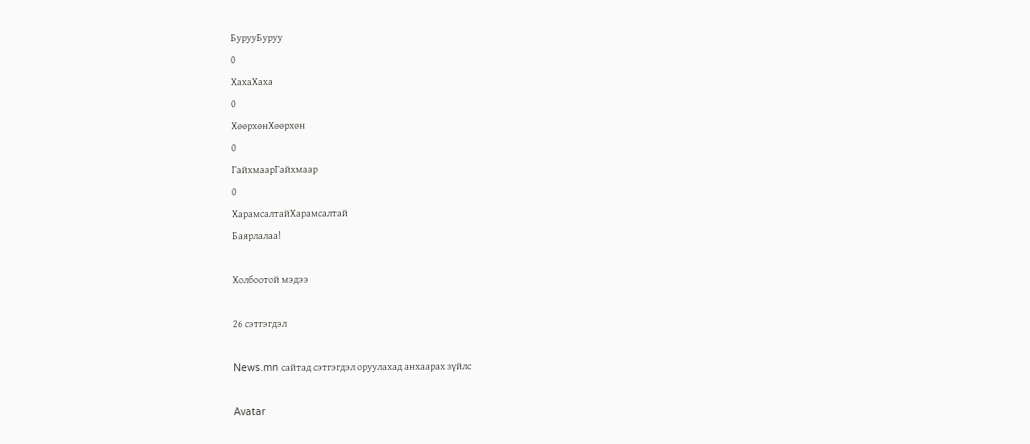БурууБуруу
0
ХахаХаха
0
ХөөрхөнХөөрхөн
0
ГайхмаарГайхмаар
0
ХарамсалтайХарамсалтай
Баярлалаа!

Холбоотой мэдээ

26 сэтгэгдэл

News.mn сайтад сэтгэгдэл оруулахад анхаарах зүйлс

Avatar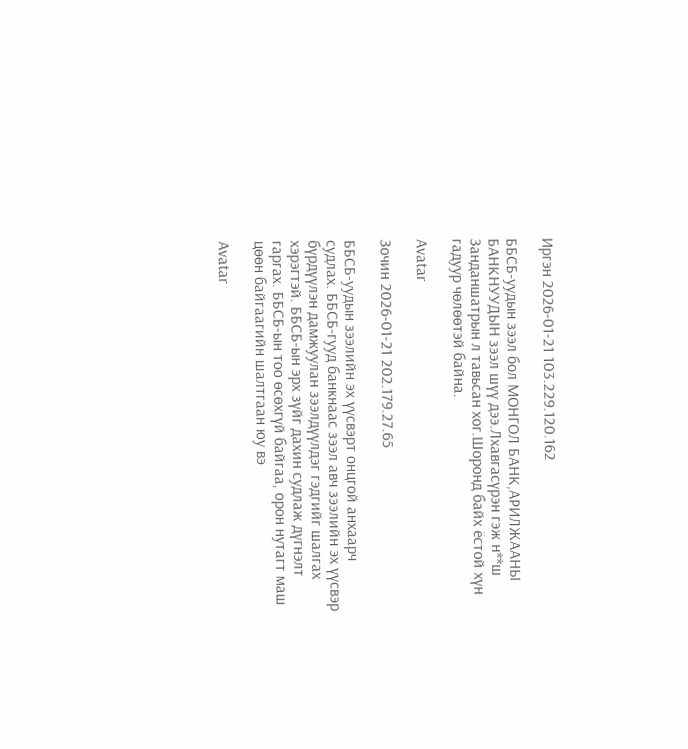Иргэн 2026-01-21 103.229.120.162

ББСБ-уудын зээл бол МОНГОЛ БАНК,АРИЛЖААНЫ БАНКНУУДЫН зээл шүү дээ.Лхавгасүрэн гэж н**ш Занданшатрын л тавьсан хог.Шоронд байх ёстой хүн гадуур чөлөөтэй байна.

Avatar

Зочин 2026-01-21 202.179.27.65

ББСБ-уудын зээлийн эх үүсвэрт онцгой анхаарч судлах. ББСБ-гууд банкнаас зээл авч зээлийн эх үүсвэр бүрдүүлэн дамжуулан зээлдүүлдэг гэдгийг шалгах хэрэгтэй. ББСБ-ын эрх зүйг дахин судлаж дүгнэлт гаргах. ББСБ-ын тоо өсөхгүй байгаа, орон нутагт маш цөөн байгаагийн шалтгаан юу вэ

Avatar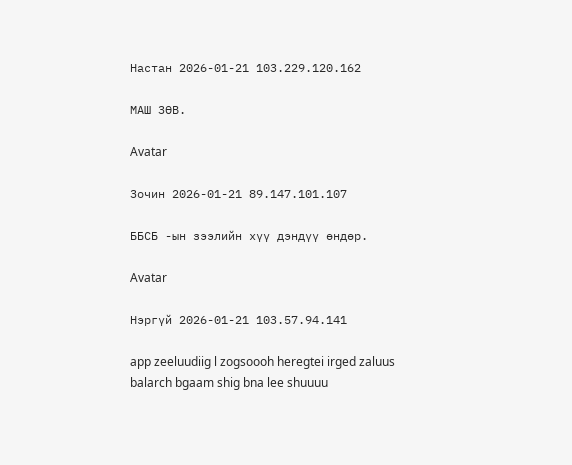Настан 2026-01-21 103.229.120.162

МАШ ЗӨВ.

Avatar

Зочин 2026-01-21 89.147.101.107

ББСБ -ын зээлийн хүү дэндүү өндөр.

Avatar

Нэргүй 2026-01-21 103.57.94.141

app zeeluudiig l zogsoooh heregtei irged zaluus balarch bgaam shig bna lee shuuuu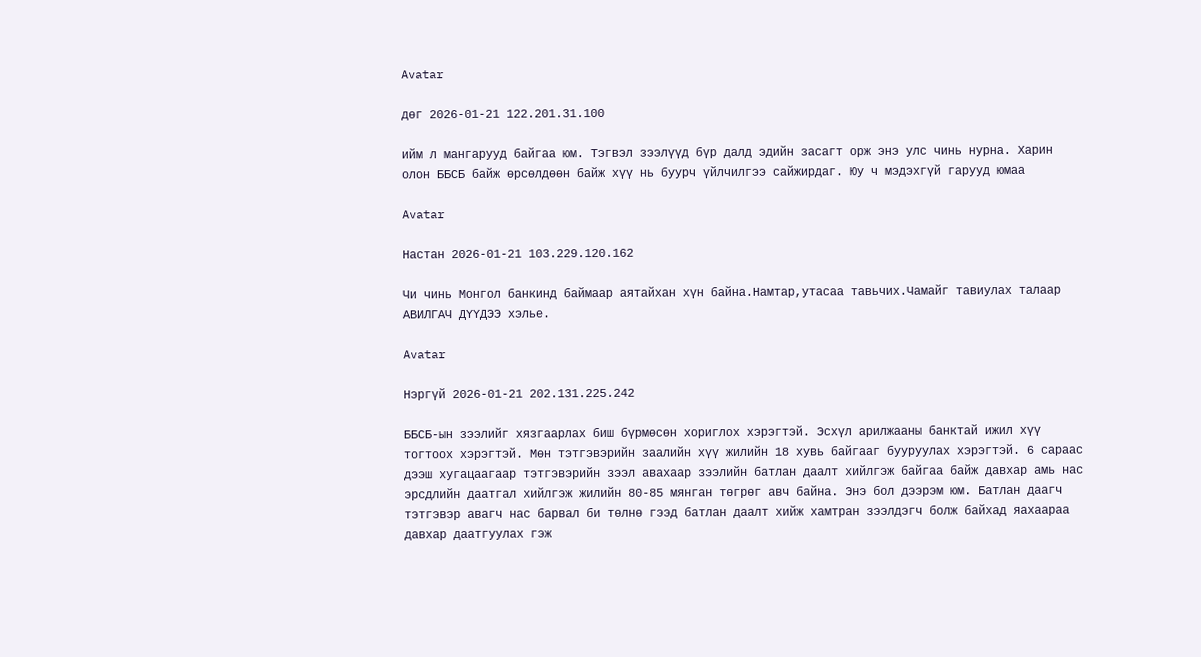Avatar

дөг 2026-01-21 122.201.31.100

ийм л мангарууд байгаа юм. Тэгвэл зээлүүд бүр далд эдийн засагт орж энэ улс чинь нурна. Харин олон ББСБ байж өрсөлдөөн байж хүү нь буурч үйлчилгээ сайжирдаг. Юу ч мэдэхгүй гарууд юмаа

Avatar

Настан 2026-01-21 103.229.120.162

Чи чинь Монгол банкинд баймаар аятайхан хүн байна.Намтар,утасаа тавьчих.Чамайг тавиулах талаар АВИЛГАЧ ДҮҮДЭЭ хэлье.

Avatar

Нэргүй 2026-01-21 202.131.225.242

ББСБ-ын зээлийг хязгаарлах биш бүрмөсөн хориглох хэрэгтэй. Эсхүл арилжааны банктай ижил хүү тогтоох хэрэгтэй. Мөн тэтгэвэрийн заалийн хүү жилийн 18 хувь байгааг бууруулах хэрэгтэй. 6 сараас дээш хугацаагаар тэтгэвэрийн зээл авахаар зээлийн батлан даалт хийлгэж байгаа байж давхар амь нас эрсдлийн даатгал хийлгэж жилийн 80-85 мянган төгрөг авч байна. Энэ бол дээрэм юм. Батлан даагч тэтгэвэр авагч нас барвал би төлнө гээд батлан даалт хийж хамтран зээлдэгч болж байхад яахаараа давхар даатгуулах гэж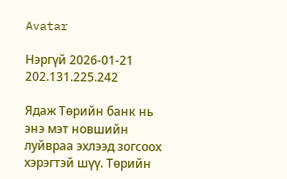Avatar

Нэргүй 2026-01-21 202.131.225.242

Ядаж Төрийн банк нь энэ мэт новшийн луйвраа эхлээд зогсоох хэрэгтэй шүү. Төрийн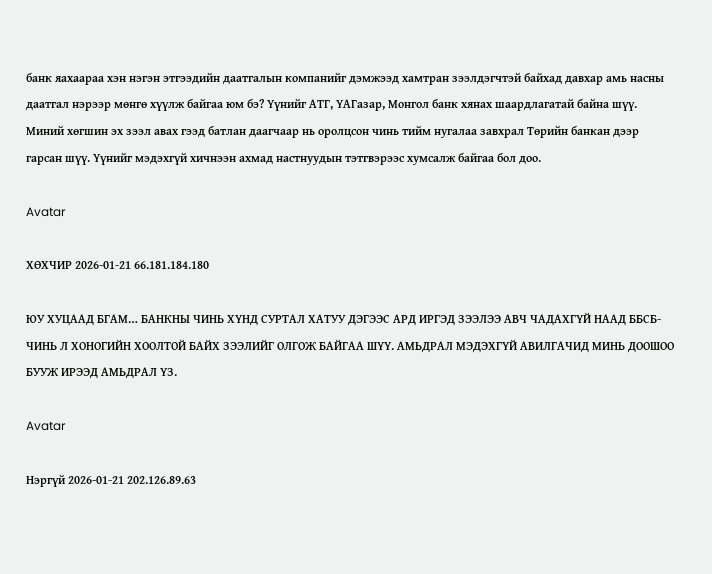банк яахаараа хэн нэгэн этгээдийн даатгалын компанийг дэмжээд хамтран зээлдэгчтэй байхад давхар амь насны даатгал нэрээр мөнгө хүүлж байгаа юм бэ? Үүнийг АТГ, ҮАГазар, Монгол банк хянах шаардлагатай байна шүү. Миний хөгшин эх зээл авах гээд батлан даагчаар нь оролцсон чинь тийм нугалаа завхрал Төрийн банкан дээр гарсан шүү. Үүнийг мэдэхгүй хичнээн ахмад настнуудын тэтгвэрээс хумсалж байгаа бол доо.

Avatar

ХӨХЧИР 2026-01-21 66.181.184.180

ЮУ ХУЦААД БГАМ… БАНКНЫ ЧИНЬ ХҮНД СУРТАЛ ХАТУУ ДЭГЭЭС АРД ИРГЭД ЗЭЭЛЭЭ АВЧ ЧАДАХГҮЙ НААД ББСБ- ЧИНЬ Л ХОНОГИЙН ХООЛТОЙ БАЙХ ЗЭЭЛИЙГ ОЛГОЖ БАЙГАА ШҮҮ. АМЬДРАЛ МЭДЭХГҮЙ АВИЛГАЧИД МИНЬ ДООШОО БУУЖ ИРЭЭД АМЬДРАЛ ҮЗ.

Avatar

Нэргүй 2026-01-21 202.126.89.63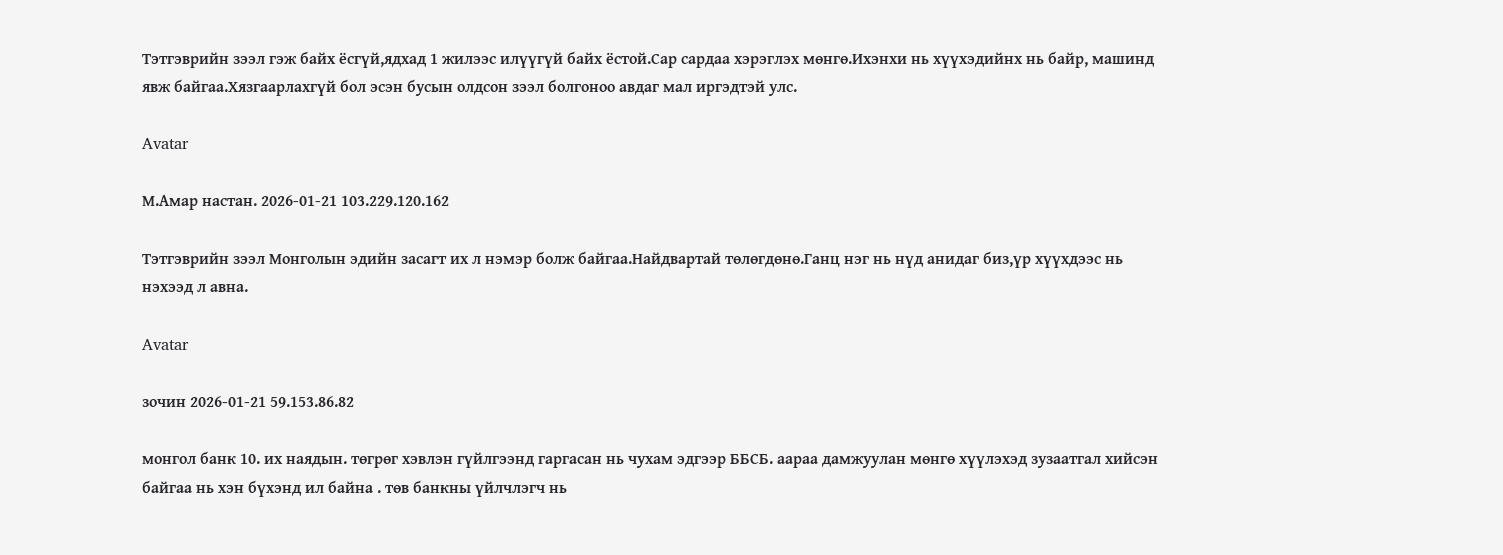Тэтгэврийн зээл гэж байх ёсгүй,ядхад 1 жилээс илүүгүй байх ёстой.Сар сардаа хэрэглэх мөнгө.Ихэнхи нь хүүхэдийнх нь байр, машинд явж байгаа.Хязгаарлахгүй бол эсэн бусын олдсон зээл болгоноо авдаг мал иргэдтэй улс.

Avatar

М.Амар настан. 2026-01-21 103.229.120.162

Тэтгэврийн зээл Монголын эдийн засагт их л нэмэр болж байгаа.Найдвартай төлөгдөнө.Ганц нэг нь нүд анидаг биз,үр хүүхдээс нь нэхээд л авна.

Avatar

зочин 2026-01-21 59.153.86.82

монгол банк 10. их наядын. төгрөг хэвлэн гүйлгээнд гаргасан нь чухам эдгээр ББСБ. аараа дамжуулан мөнгө хүүлэхэд зузаатгал хийсэн байгаа нь хэн бүхэнд ил байна . төв банкны үйлчлэгч нь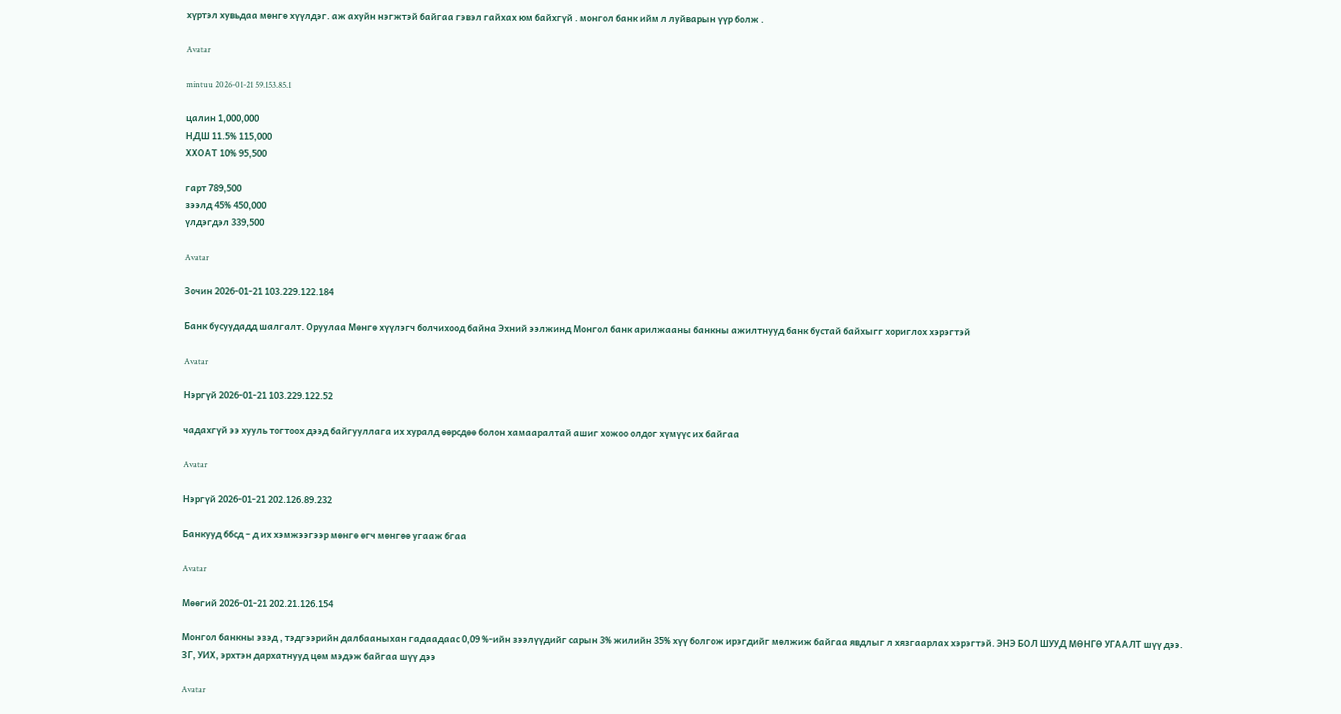хүртэл хувьдаа мөнгө хүүлдэг. аж ахуйн нэгжтэй байгаа гэвэл гайхах юм байхгүй . монгол банк ийм л луйварын үүр болж .

Avatar

mintuu 2026-01-21 59.153.85.1

цалин 1,000,000
НДШ 11.5% 115,000
ХХОАТ 10% 95,500

гарт 789,500
зээлд 45% 450,000
үлдэгдэл 339,500

Avatar

Зочин 2026-01-21 103.229.122.184

Банк бусуудадд шалгалт. Оруулаа Мөнгө хүүлэгч болчихоод байна Эхний ээлжинд Монгол банк арилжааны банкны ажилтнууд банк бустай байхыгг хориглох хэрэгтэй

Avatar

Нэргүй 2026-01-21 103.229.122.52

чадахгүй ээ хууль тогтоох дээд байгууллага их хуралд өөрсдөө болон хамааралтай ашиг хожоо олдог хүмүүс их байгаа

Avatar

Нэргүй 2026-01-21 202.126.89.232

Банкууд ббсд – д их хэмжээгээр мөнгө өгч мөнгөө угааж бгаа

Avatar

Мөөгий 2026-01-21 202.21.126.154

Монгол банкны эзэд , тэдгээрийн далбааныхан гадаадаас 0,09 %-ийн зээлүүдийг сарын 3% жилийн 35% хүү болгож ирэгдийг мөлжиж байгаа явдлыг л хязгаарлах хэрэгтэй. ЭНЭ БОЛ ШУУД МӨНГӨ УГААЛТ шүү дээ. ЗГ, УИХ, эрхтэн дархатнууд цөм мэдэж байгаа шүү дээ

Avatar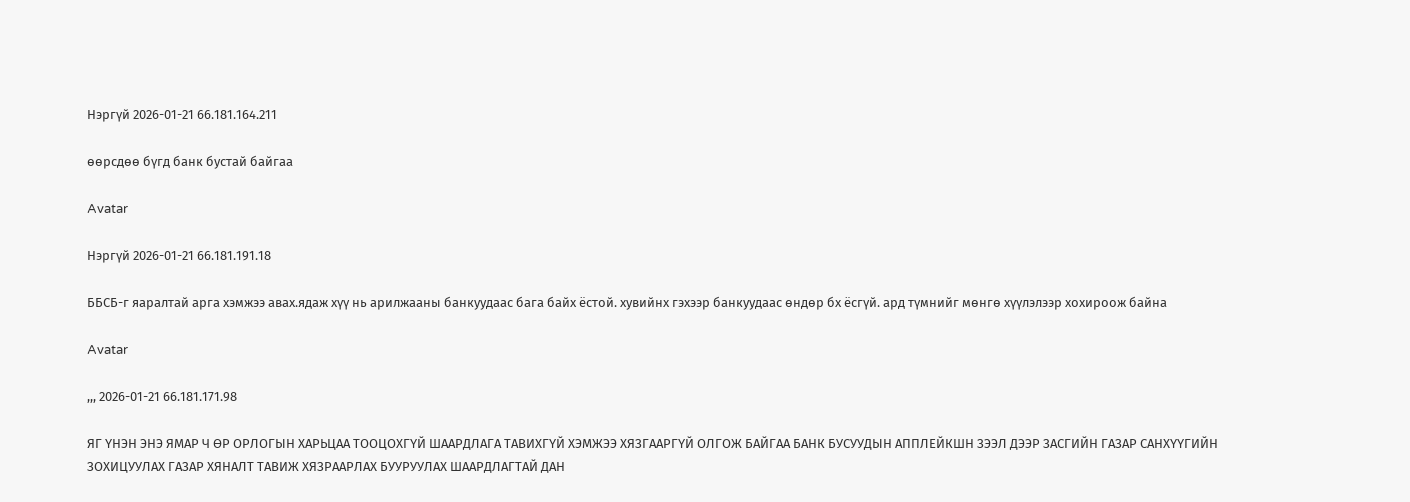Нэргүй 2026-01-21 66.181.164.211

өөрсдөө бүгд банк бустай байгаа

Avatar

Нэргүй 2026-01-21 66.181.191.18

ББСБ-г яаралтай арга хэмжээ авах.ядаж хүү нь арилжааны банкуудаас бага байх ёстой. хувийнх гэхээр банкуудаас өндөр бх ёсгүй. ард түмнийг мөнгө хүүлэлээр хохироож байна

Avatar

,,, 2026-01-21 66.181.171.98

ЯГ ҮНЭН ЭНЭ ЯМАР Ч ӨР ОРЛОГЫН ХАРЬЦАА ТООЦОХГҮЙ ШААРДЛАГА ТАВИХГҮЙ ХЭМЖЭЭ ХЯЗГААРГҮЙ ОЛГОЖ БАЙГАА БАНК БУСУУДЫН АППЛЕЙКШН ЗЭЭЛ ДЭЭР ЗАСГИЙН ГАЗАР САНХҮҮГИЙН ЗОХИЦУУЛАХ ГАЗАР ХЯНАЛТ ТАВИЖ ХЯЗРААРЛАХ БУУРУУЛАХ ШААРДЛАГТАЙ ДАН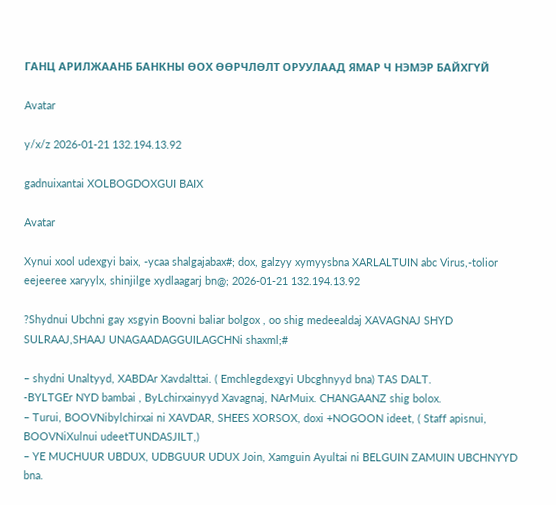ГАНЦ АРИЛЖААНБ БАНКНЫ ӨОХ ӨӨРЧЛӨЛТ ОРУУЛААД ЯМАР Ч НЭМЭР БАЙХГҮЙ

Avatar

y/x/z 2026-01-21 132.194.13.92

gadnuixantai XOLBOGDOXGUI BAIX

Avatar

Xynui xool udexgyi baix, -ycaa shalgajabax#; dox, galzyy xymyysbna XARLALTUIN abc Virus,-tolior eejeeree xaryylx, shinjilge xydlaagarj bn@; 2026-01-21 132.194.13.92

?Shydnui Ubchni gay xsgyin Boovni baliar bolgox , oo shig medeealdaj XAVAGNAJ SHYD SULRAAJ,SHAAJ UNAGAADAGGUILAGCHNi shaxml;#

– shydni Unaltyyd, XABDAr Xavdalttai. ( Emchlegdexgyi Ubcghnyyd bna) TAS DALT.
-BYLTGEr NYD bambai , ByLchirxainyyd Xavagnaj, NArMuix. CHANGAANZ shig bolox.
– Turui, BOOVNibylchirxai ni XAVDAR, SHEES XORSOX, doxi +NOGOON ideet, ( Staff apisnui, BOOVNiXulnui udeetTUNDASJILT,)
– YE MUCHUUR UBDUX, UDBGUUR UDUX Join, Xamguin Ayultai ni BELGUIN ZAMUIN UBCHNYYD bna.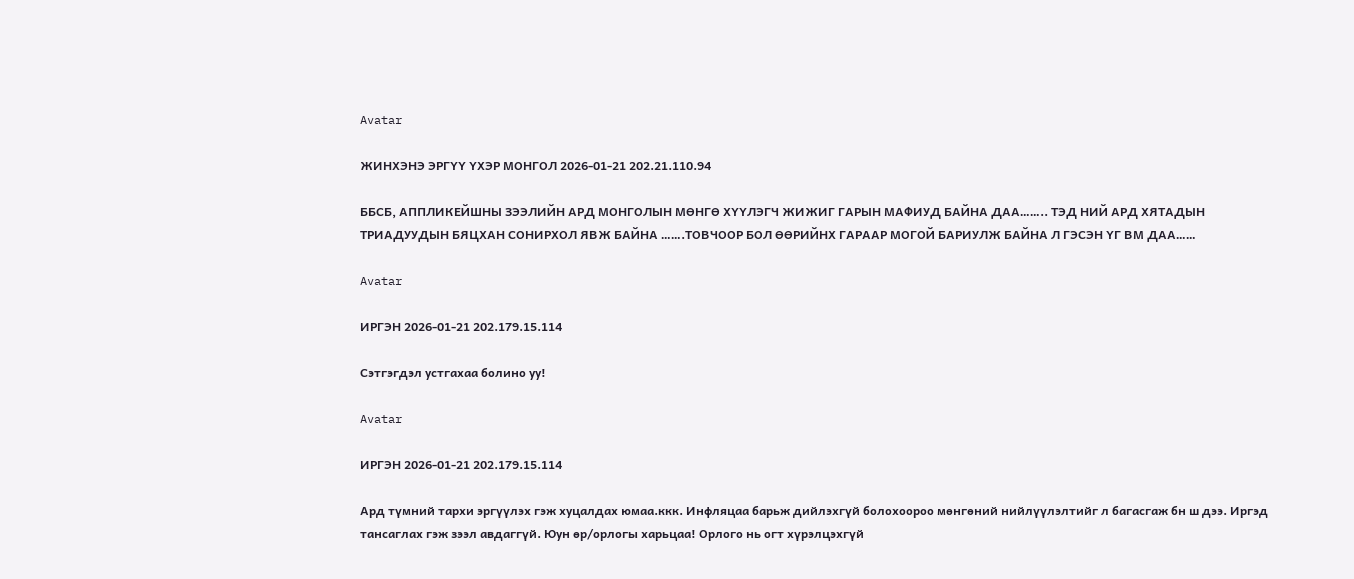Avatar

ЖИНХЭНЭ ЭРГҮҮ ҮХЭР МОНГОЛ 2026-01-21 202.21.110.94

ББСБ, АППЛИКЕЙШНЫ ЗЭЭЛИЙН АРД МОНГОЛЫН МӨНГӨ ХҮҮЛЭГЧ ЖИЖИГ ГАРЫН МАФИУД БАЙНА ДАА…….. ТЭД НИЙ АРД ХЯТАДЫН ТРИАДУУДЫН БЯЦХАН СОНИРХОЛ ЯВЖ БАЙНА …….ТОВЧООР БОЛ ӨӨРИЙНХ ГАРААР МОГОЙ БАРИУЛЖ БАЙНА Л ГЭСЭН ҮГ ВМ ДАА……

Avatar

ИРГЭН 2026-01-21 202.179.15.114

Сэтгэгдэл устгахаа болино уу!

Avatar

ИРГЭН 2026-01-21 202.179.15.114

Ард түмний тархи эргүүлэх гэж хуцалдах юмаа.ккк. Инфляцаа барьж дийлэхгүй болохоороо мөнгөний нийлүүлэлтийг л багасгаж бн ш дээ. Иргэд тансаглах гэж зээл авдаггүй. Юун өр/орлогы харьцаа! Орлого нь огт хүрэлцэхгүй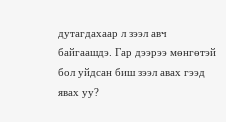дутагдахаар л зээл авч байгаашдэ. Гар дээрээ мөнгөтэй бол уйдсан биш зээл авах гээд явах уу?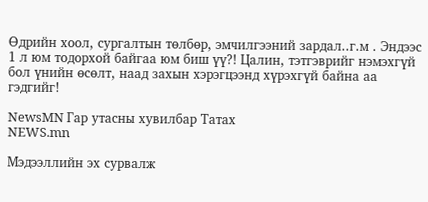Өдрийн хоол, сургалтын төлбөр, эмчилгээний зардал..г.м . Эндээс 1 л юм тодорхой байгаа юм биш үү?! Цалин, тэтгэврийг нэмэхгүй бол үнийн өсөлт, наад захын хэрэгцээнд хүрэхгүй байна аа гэдгийг!

NewsMN Гар утасны хувилбар Татах
NEWS.mn

Мэдээллийн эх сурвалж